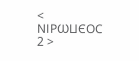< ⲚⲒⲢⲰⳘⲈⲞⲤ 2 >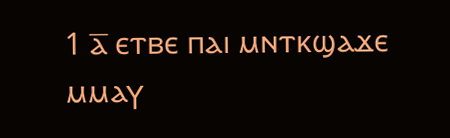1 ⲁ̅ ⲉⲧⲃⲉ ⲡⲁⲓ ⲙⲛⲧⲕϣⲁϫⲉ ⲙⲙⲁⲩ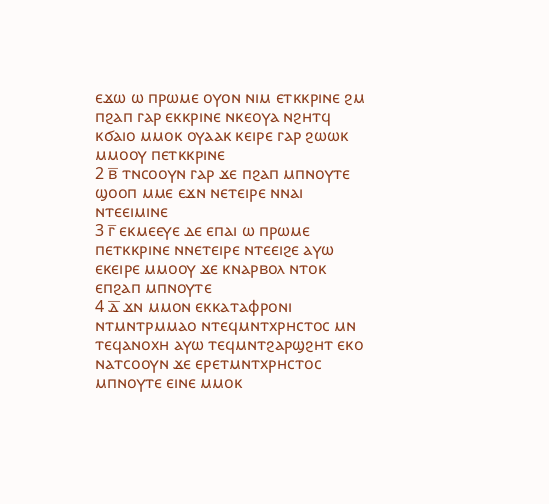ⲉϫⲱ ⲱ ⲡⲣⲱⲙⲉ ⲟⲩⲟⲛ ⲛⲓⲙ ⲉⲧⲕⲕⲣⲓⲛⲉ ϩⲙ ⲡϩⲁⲡ ⲅⲁⲣ ⲉⲕⲕⲣⲓⲛⲉ ⲛⲕⲉⲟⲩⲁ ⲛϩⲏⲧϥ ⲕϭⲁⲓⲟ ⲙⲙⲟⲕ ⲟⲩⲁⲁⲕ ⲕⲉⲓⲣⲉ ⲅⲁⲣ ϩⲱⲱⲕ ⲙⲙⲟⲟⲩ ⲡⲉⲧⲕⲕⲣⲓⲛⲉ
2 ⲃ̅ ⲧⲛⲥⲟⲟⲩⲛ ⲅⲁⲣ ϫⲉ ⲡϩⲁⲡ ⲙⲡⲛⲟⲩⲧⲉ ϣⲟⲟⲡ ⲙⲙⲉ ⲉϫⲛ ⲛⲉⲧⲉⲓⲣⲉ ⲛⲛⲁⲓ ⲛⲧⲉⲉⲓⲙⲓⲛⲉ
3 ⲅ̅ ⲉⲕⲙⲉⲉⲩⲉ ⲇⲉ ⲉⲡⲁⲓ ⲱ ⲡⲣⲱⲙⲉ ⲡⲉⲧⲕⲕⲣⲓⲛⲉ ⲛⲛⲉⲧⲉⲓⲣⲉ ⲛⲧⲉⲉⲓϩⲉ ⲁⲩⲱ ⲉⲕⲉⲓⲣⲉ ⲙⲙⲟⲟⲩ ϫⲉ ⲕⲛⲁⲣⲃⲟⲗ ⲛⲧⲟⲕ ⲉⲡϩⲁⲡ ⲙⲡⲛⲟⲩⲧⲉ
4 ⲇ̅ ϫⲛ ⲙⲙⲟⲛ ⲉⲕⲕⲁⲧⲁⲫⲣⲟⲛⲓ ⲛⲧⲙⲛⲧⲣⲙⲙⲁⲟ ⲛⲧⲉϥⲙⲛⲧⲭⲣⲏⲥⲧⲟⲥ ⲙⲛ ⲧⲉϥⲁⲛⲟⲭⲏ ⲁⲩⲱ ⲧⲉϥⲙⲛⲧϩⲁⲣϣϩⲏⲧ ⲉⲕⲟ ⲛⲁⲧⲥⲟⲟⲩⲛ ϫⲉ ⲉⲣⲉⲧⲙⲛⲧⲭⲣⲏⲥⲧⲟⲥ ⲙⲡⲛⲟⲩⲧⲉ ⲉⲓⲛⲉ ⲙⲙⲟⲕ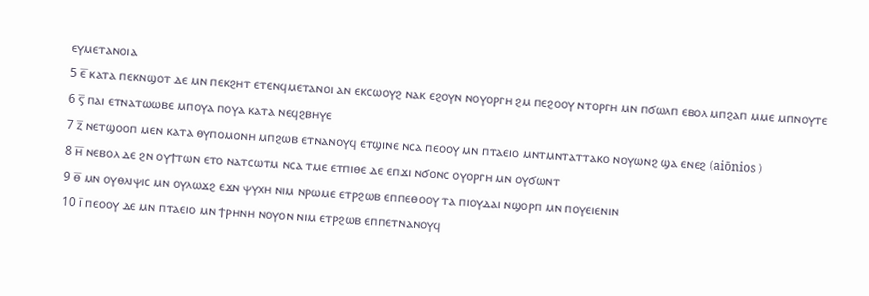ⲉⲩⲙⲉⲧⲁⲛⲟⲓⲁ
5 ⲉ̅ ⲕⲁⲧⲁ ⲡⲉⲕⲛϣⲟⲧ ⲇⲉ ⲙⲛ ⲡⲉⲕϩⲏⲧ ⲉⲧⲉⲛϥⲙⲉⲧⲁⲛⲟⲓ ⲁⲛ ⲉⲕⲥⲱⲟⲩϩ ⲛⲁⲕ ⲉϩⲟⲩⲛ ⲛⲟⲩⲟⲣⲅⲏ ϩⲙ ⲡⲉϩⲟⲟⲩ ⲛⲧⲟⲣⲅⲏ ⲙⲛ ⲡϭⲱⲗⲡ ⲉⲃⲟⲗ ⲙⲡϩⲁⲡ ⲙⲙⲉ ⲙⲡⲛⲟⲩⲧⲉ
6 ⲋ̅ ⲡⲁⲓ ⲉⲧⲛⲁⲧⲱⲱⲃⲉ ⲙⲡⲟⲩⲁ ⲡⲟⲩⲁ ⲕⲁⲧⲁ ⲛⲉϥϩⲃⲏⲩⲉ
7 ⲍ̅ ⲛⲉⲧϣⲟⲟⲡ ⲙⲉⲛ ⲕⲁⲧⲁ ⲑⲩⲡⲟⲙⲟⲛⲏ ⲙⲡϩⲱⲃ ⲉⲧⲛⲁⲛⲟⲩϥ ⲉⲧϣⲓⲛⲉ ⲛⲥⲁ ⲡⲉⲟⲟⲩ ⲙⲛ ⲡⲧⲁⲉⲓⲟ ⲙⲛⲧⲙⲛⲧⲁⲧⲧⲁⲕⲟ ⲛⲟⲩⲱⲛϩ ϣⲁ ⲉⲛⲉϩ (aiōnios )
8 ⲏ̅ ⲛⲉⲃⲟⲗ ⲇⲉ ϩⲛ ⲟⲩϯⲧⲱⲛ ⲉⲧⲟ ⲛⲁⲧⲥⲱⲧⲙ ⲛⲥⲁ ⲧⲙⲉ ⲉⲧⲡⲓⲑⲉ ⲇⲉ ⲉⲡϫⲓ ⲛϭⲟⲛⲥ ⲟⲩⲟⲣⲅⲏ ⲙⲛ ⲟⲩϭⲱⲛⲧ
9 ⲑ̅ ⲙⲛ ⲟⲩⲑⲗⲓⲯⲓⲥ ⲙⲛ ⲟⲩⲗⲱϫϩ ⲉϫⲛ ⲯⲩⲭⲏ ⲛⲓⲙ ⲛⲣⲱⲙⲉ ⲉⲧⲣϩⲱⲃ ⲉⲡⲡⲉⲑⲟⲟⲩ ⲧⲁ ⲡⲓⲟⲩⲇⲁⲓ ⲛϣⲟⲣⲡ ⲙⲛ ⲡⲟⲩⲉⲓⲉⲛⲓⲛ
10 ⲓ̅ ⲡⲉⲟⲟⲩ ⲇⲉ ⲙⲛ ⲡⲧⲁⲉⲓⲟ ⲙⲛ ϯⲣⲏⲛⲏ ⲛⲟⲩⲟⲛ ⲛⲓⲙ ⲉⲧⲣϩⲱⲃ ⲉⲡⲡⲉⲧⲛⲁⲛⲟⲩϥ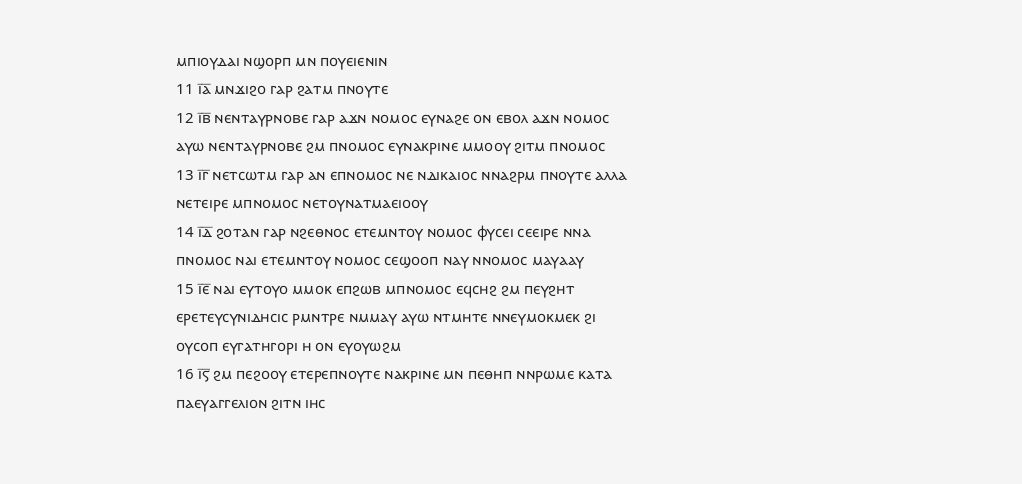ⲙⲡⲓⲟⲩⲇⲁⲓ ⲛϣⲟⲣⲡ ⲙⲛ ⲡⲟⲩⲉⲓⲉⲛⲓⲛ
11 ⲓ̅ⲁ̅ ⲙⲛϫⲓϩⲟ ⲅⲁⲣ ϩⲁⲧⲙ ⲡⲛⲟⲩⲧⲉ
12 ⲓ̅ⲃ̅ ⲛⲉⲛⲧⲁⲩⲣⲛⲟⲃⲉ ⲅⲁⲣ ⲁϫⲛ ⲛⲟⲙⲟⲥ ⲉⲩⲛⲁϩⲉ ⲟⲛ ⲉⲃⲟⲗ ⲁϫⲛ ⲛⲟⲙⲟⲥ ⲁⲩⲱ ⲛⲉⲛⲧⲁⲩⲣⲛⲟⲃⲉ ϩⲙ ⲡⲛⲟⲙⲟⲥ ⲉⲩⲛⲁⲕⲣⲓⲛⲉ ⲙⲙⲟⲟⲩ ϩⲓⲧⲙ ⲡⲛⲟⲙⲟⲥ
13 ⲓ̅ⲅ̅ ⲛⲉⲧⲥⲱⲧⲙ ⲅⲁⲣ ⲁⲛ ⲉⲡⲛⲟⲙⲟⲥ ⲛⲉ ⲛⲇⲓⲕⲁⲓⲟⲥ ⲛⲛⲁϩⲣⲙ ⲡⲛⲟⲩⲧⲉ ⲁⲗⲗⲁ ⲛⲉⲧⲉⲓⲣⲉ ⲙⲡⲛⲟⲙⲟⲥ ⲛⲉⲧⲟⲩⲛⲁⲧⲙⲁⲉⲓⲟⲟⲩ
14 ⲓ̅ⲇ̅ ϩⲟⲧⲁⲛ ⲅⲁⲣ ⲛϩⲉⲑⲛⲟⲥ ⲉⲧⲉⲙⲛⲧⲟⲩ ⲛⲟⲙⲟⲥ ⲫⲩⲥⲉⲓ ⲥⲉⲉⲓⲣⲉ ⲛⲛⲁ ⲡⲛⲟⲙⲟⲥ ⲛⲁⲓ ⲉⲧⲉⲙⲛⲧⲟⲩ ⲛⲟⲙⲟⲥ ⲥⲉϣⲟⲟⲡ ⲛⲁⲩ ⲛⲛⲟⲙⲟⲥ ⲙⲁⲩⲁⲁⲩ
15 ⲓ̅ⲉ̅ ⲛⲁⲓ ⲉⲩⲧⲟⲩⲟ ⲙⲙⲟⲕ ⲉⲡϩⲱⲃ ⲙⲡⲛⲟⲙⲟⲥ ⲉϥⲥⲏϩ ϩⲙ ⲡⲉⲩϩⲏⲧ ⲉⲣⲉⲧⲉⲩⲥⲩⲛⲓⲇⲏⲥⲓⲥ ⲣⲙⲛⲧⲣⲉ ⲛⲙⲙⲁⲩ ⲁⲩⲱ ⲛⲧⲙⲏⲧⲉ ⲛⲛⲉⲩⲙⲟⲕⲙⲉⲕ ϩⲓ ⲟⲩⲥⲟⲡ ⲉⲩⲅⲁⲧⲏⲅⲟⲣⲓ ⲏ ⲟⲛ ⲉⲩⲟⲩⲱϩⲙ
16 ⲓ̅ⲋ̅ ϩⲙ ⲡⲉϩⲟⲟⲩ ⲉⲧⲉⲣⲉⲡⲛⲟⲩⲧⲉ ⲛⲁⲕⲣⲓⲛⲉ ⲙⲛ ⲡⲉⲑⲏⲡ ⲛⲛⲣⲱⲙⲉ ⲕⲁⲧⲁ ⲡⲁⲉⲩⲁⲅⲅⲉⲗⲓⲟⲛ ϩⲓⲧⲛ ⲓⲏⲥ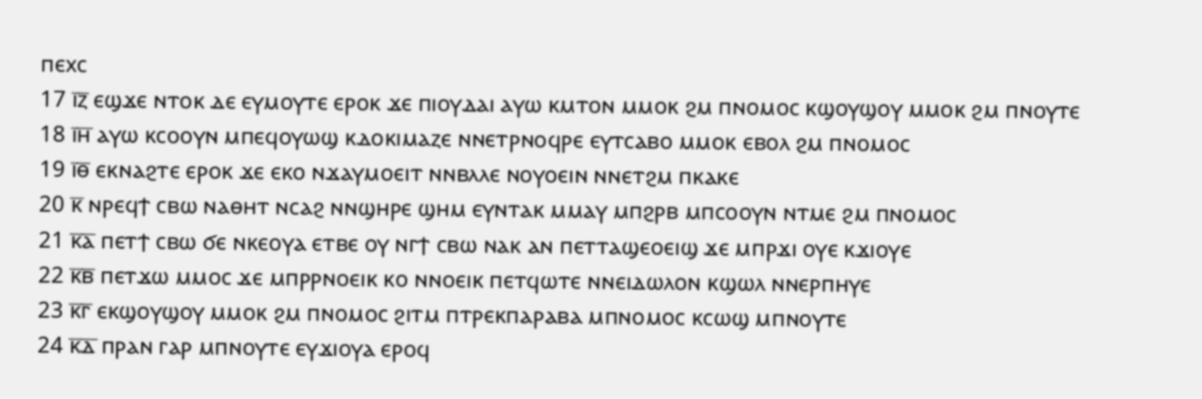ⲡⲉⲭⲥ
17 ⲓ̅ⲍ̅ ⲉϣϫⲉ ⲛⲧⲟⲕ ⲇⲉ ⲉⲩⲙⲟⲩⲧⲉ ⲉⲣⲟⲕ ϫⲉ ⲡⲓⲟⲩⲇⲁⲓ ⲁⲩⲱ ⲕⲙⲧⲟⲛ ⲙⲙⲟⲕ ϩⲙ ⲡⲛⲟⲙⲟⲥ ⲕϣⲟⲩϣⲟⲩ ⲙⲙⲟⲕ ϩⲙ ⲡⲛⲟⲩⲧⲉ
18 ⲓ̅ⲏ̅ ⲁⲩⲱ ⲕⲥⲟⲟⲩⲛ ⲙⲡⲉϥⲟⲩⲱϣ ⲕⲇⲟⲕⲓⲙⲁⲍⲉ ⲛⲛⲉⲧⲣⲛⲟϥⲣⲉ ⲉⲩⲧⲥⲁⲃⲟ ⲙⲙⲟⲕ ⲉⲃⲟⲗ ϩⲙ ⲡⲛⲟⲙⲟⲥ
19 ⲓ̅ⲑ̅ ⲉⲕⲛⲁϩⲧⲉ ⲉⲣⲟⲕ ϫⲉ ⲉⲕⲟ ⲛϫⲁⲩⲙⲟⲉⲓⲧ ⲛⲛⲃⲗⲗⲉ ⲛⲟⲩⲟⲉⲓⲛ ⲛⲛⲉⲧϩⲙ ⲡⲕⲁⲕⲉ
20 ⲕ̅ ⲛⲣⲉϥϯ ⲥⲃⲱ ⲛⲁⲑⲏⲧ ⲛⲥⲁϩ ⲛⲛϣⲏⲣⲉ ϣⲏⲙ ⲉⲩⲛⲧⲁⲕ ⲙⲙⲁⲩ ⲙⲡϩⲣⲃ ⲙⲡⲥⲟⲟⲩⲛ ⲛⲧⲙⲉ ϩⲙ ⲡⲛⲟⲙⲟⲥ
21 ⲕ̅ⲁ̅ ⲡⲉⲧϯ ⲥⲃⲱ ϭⲉ ⲛⲕⲉⲟⲩⲁ ⲉⲧⲃⲉ ⲟⲩ ⲛⲅϯ ⲥⲃⲱ ⲛⲁⲕ ⲁⲛ ⲡⲉⲧⲧⲁϣⲉⲟⲉⲓϣ ϫⲉ ⲙⲡⲣϫⲓ ⲟⲩⲉ ⲕϫⲓⲟⲩⲉ
22 ⲕ̅ⲃ̅ ⲡⲉⲧϫⲱ ⲙⲙⲟⲥ ϫⲉ ⲙⲡⲣⲣⲛⲟⲉⲓⲕ ⲕⲟ ⲛⲛⲟⲉⲓⲕ ⲡⲉⲧϥⲱⲧⲉ ⲛⲛⲉⲓⲇⲱⲗⲟⲛ ⲕϣⲱⲗ ⲛⲛⲉⲣⲡⲏⲩⲉ
23 ⲕ̅ⲅ̅ ⲉⲕϣⲟⲩϣⲟⲩ ⲙⲙⲟⲕ ϩⲙ ⲡⲛⲟⲙⲟⲥ ϩⲓⲧⲙ ⲡⲧⲣⲉⲕⲡⲁⲣⲁⲃⲁ ⲙⲡⲛⲟⲙⲟⲥ ⲕⲥⲱϣ ⲙⲡⲛⲟⲩⲧⲉ
24 ⲕ̅ⲇ̅ ⲡⲣⲁⲛ ⲅⲁⲣ ⲙⲡⲛⲟⲩⲧⲉ ⲉⲩϫⲓⲟⲩⲁ ⲉⲣⲟϥ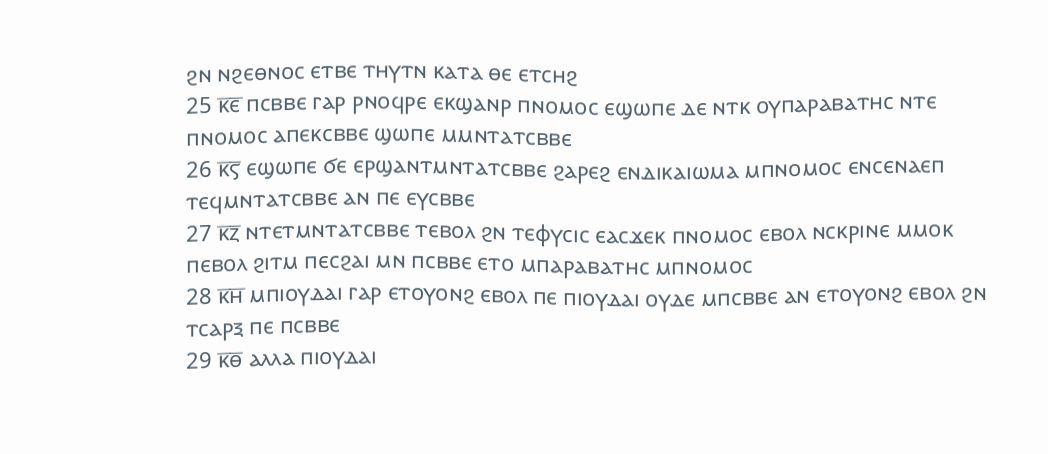ϩⲛ ⲛϩⲉⲑⲛⲟⲥ ⲉⲧⲃⲉ ⲧⲏⲩⲧⲛ ⲕⲁⲧⲁ ⲑⲉ ⲉⲧⲥⲏϩ
25 ⲕ̅ⲉ̅ ⲡⲥⲃⲃⲉ ⲅⲁⲣ ⲣⲛⲟϥⲣⲉ ⲉⲕϣⲁⲛⲣ ⲡⲛⲟⲙⲟⲥ ⲉϣⲱⲡⲉ ⲇⲉ ⲛⲧⲕ ⲟⲩⲡⲁⲣⲁⲃⲁⲧⲏⲥ ⲛⲧⲉ ⲡⲛⲟⲙⲟⲥ ⲁⲡⲉⲕⲥⲃⲃⲉ ϣⲱⲡⲉ ⲙⲙⲛⲧⲁⲧⲥⲃⲃⲉ
26 ⲕ̅ⲋ̅ ⲉϣⲱⲡⲉ ϭⲉ ⲉⲣϣⲁⲛⲧⲙⲛⲧⲁⲧⲥⲃⲃⲉ ϩⲁⲣⲉϩ ⲉⲛⲇⲓⲕⲁⲓⲱⲙⲁ ⲙⲡⲛⲟⲙⲟⲥ ⲉⲛⲥⲉⲛⲁⲉⲡ ⲧⲉϥⲙⲛⲧⲁⲧⲥⲃⲃⲉ ⲁⲛ ⲡⲉ ⲉⲩⲥⲃⲃⲉ
27 ⲕ̅ⲍ̅ ⲛⲧⲉⲧⲙⲛⲧⲁⲧⲥⲃⲃⲉ ⲧⲉⲃⲟⲗ ϩⲛ ⲧⲉⲫⲩⲥⲓⲥ ⲉⲁⲥϫⲉⲕ ⲡⲛⲟⲙⲟⲥ ⲉⲃⲟⲗ ⲛⲥⲕⲣⲓⲛⲉ ⲙⲙⲟⲕ ⲡⲉⲃⲟⲗ ϩⲓⲧⲙ ⲡⲉⲥϩⲁⲓ ⲙⲛ ⲡⲥⲃⲃⲉ ⲉⲧⲟ ⲙⲡⲁⲣⲁⲃⲁⲧⲏⲥ ⲙⲡⲛⲟⲙⲟⲥ
28 ⲕ̅ⲏ̅ ⲙⲡⲓⲟⲩⲇⲁⲓ ⲅⲁⲣ ⲉⲧⲟⲩⲟⲛϩ ⲉⲃⲟⲗ ⲡⲉ ⲡⲓⲟⲩⲇⲁⲓ ⲟⲩⲇⲉ ⲙⲡⲥⲃⲃⲉ ⲁⲛ ⲉⲧⲟⲩⲟⲛϩ ⲉⲃⲟⲗ ϩⲛ ⲧⲥⲁⲣⲝ ⲡⲉ ⲡⲥⲃⲃⲉ
29 ⲕ̅ⲑ̅ ⲁⲗⲗⲁ ⲡⲓⲟⲩⲇⲁⲓ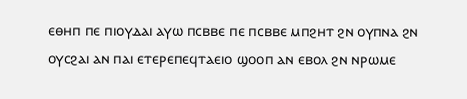ⲉⲑⲏⲡ ⲡⲉ ⲡⲓⲟⲩⲇⲁⲓ ⲁⲩⲱ ⲡⲥⲃⲃⲉ ⲡⲉ ⲡⲥⲃⲃⲉ ⲙⲡϩⲏⲧ ϩⲛ ⲟⲩⲡⲛⲁ ϩⲛ ⲟⲩⲥϩⲁⲓ ⲁⲛ ⲡⲁⲓ ⲉⲧⲉⲣⲉⲡⲉϥⲧⲁⲉⲓⲟ ϣⲟⲟⲡ ⲁⲛ ⲉⲃⲟⲗ ϩⲛ ⲛⲣⲱⲙⲉ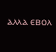ⲁⲗⲗⲁ ⲉⲃⲟⲗ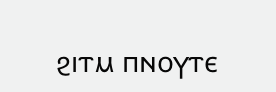ϩⲓⲧⲙ ⲡⲛⲟⲩⲧⲉ